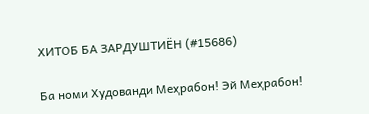ХИТОБ БА ЗАРДУШТИЁН (#15686)

Ба номи Худованди Меҳрабон! Эй Меҳрабон!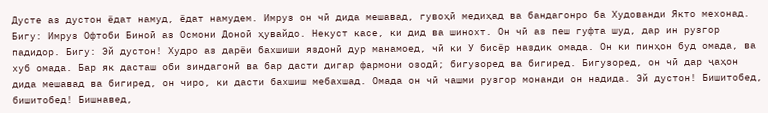Дусте аз дустон ёдат намуд, ёдат намудем. Имруз он чӣ дида мешавад, гувоҳӣ медиҳад ва бандагонро ба Худованди Якто мехонад. Бигу: Имруз Офтоби Биноӣ аз Осмони Доноӣ ҳувайдо. Некуст касе, ки дид ва шинохт. Он чӣ аз пеш гуфта шуд, дар ин рузгор падидор. Бигу: Эй дустон! Худро аз дарёи бахшиши яздонӣ дур манамоед, чӣ ки У бисёр наздик омада. Он ки пинҳон буд омада, ва хуб омада. Бар як дасташ оби зиндагонӣ ва бар дасти дигар фармони озодӣ; бигузоред ва бигиред. Бигузоред, он чӣ дар ҷаҳон дида мешавад ва бигиред, он чиро, ки дасти бахшиш мебахшад. Омада он чӣ чашми рузгор монанди он надида. Эй дустон! Бишитобед, бишитобед! Бишнавед,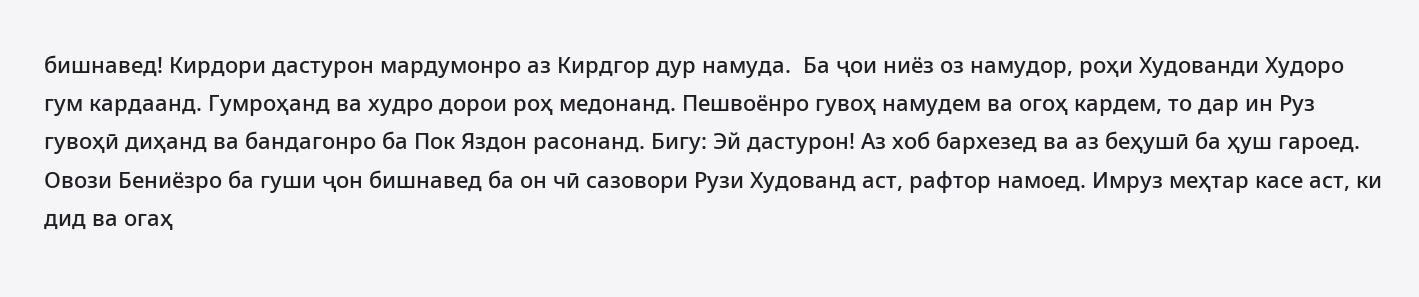бишнавед! Кирдори дастурон мардумонро аз Кирдгор дур намуда.  Ба ҷои ниёз оз намудор, роҳи Худованди Худоро гум кардаанд. Гумроҳанд ва худро дорои роҳ медонанд. Пешвоёнро гувоҳ намудем ва огоҳ кардем, то дар ин Руз гувоҳӣ диҳанд ва бандагонро ба Пок Яздон расонанд. Бигу: Эй дастурон! Аз хоб бархезед ва аз беҳушӣ ба ҳуш гароед. Овози Бениёзро ба гуши ҷон бишнавед ба он чӣ сазовори Рузи Худованд аст, рафтор намоед. Имруз меҳтар касе аст, ки дид ва огаҳ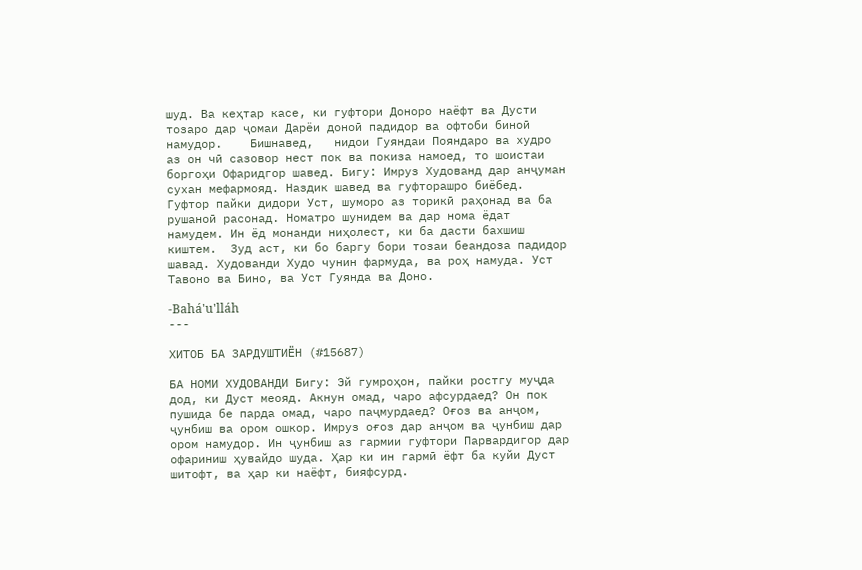шуд. Ва кеҳтар касе, ки гуфтори Доноро наёфт ва Дусти тозаро дар ҷомаи Дарёи доноӣ падидор ва офтоби биноӣ намудор.    Бишнавед,   нидои Гуяндаи Пояндаро ва худро аз он чӣ сазовор нест пок ва покиза намоед, то шоистаи боргоҳи Офаридгор шавед. Бигу: Имруз Худованд дар анҷуман сухан мефармояд. Наздик шавед ва гуфторашро биёбед. Гуфтор пайки дидори Уст, шуморо аз торикӣ раҳонад ва ба рушаноӣ расонад. Номатро шунидем ва дар нома ёдат намудем. Ин ёд монанди ниҳолест, ки ба дасти бахшиш киштем.  Зуд аст, ки бо баргу бори тозаи беандоза падидор шавад. Худованди Худо чунин фармуда, ва роҳ намуда. Уст Тавоно ва Бино, ва Уст Гуянда ва Доно.

-Bahá'u'lláh
---

ХИТОБ БА ЗАРДУШТИЁН (#15687)

БА НОМИ ХУДОВАНДИ Бигу: Эй гумроҳон, пайки ростгу муҷда дод, ки Дуст меояд. Акнун омад, чаро афсурдаед? Он пок пушида бе парда омад, чаро паҷмурдаед? Оғоз ва анҷом, ҷунбиш ва ором ошкор. Имруз оғоз дар анҷом ва ҷунбиш дар ором намудор. Ин ҷунбиш аз гармии гуфтори Парвардигор дар офариниш ҳувайдо шуда. Ҳар ки ин гармӣ ёфт ба куйи Дуст шитофт, ва ҳар ки наёфт, бияфсурд.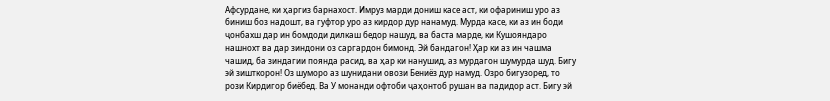Афсурдане, ки ҳаргиз барнахост. Имруз марди дониш касе аст, ки офариниш уро аз биниш боз надошт, ва гуфтор уро аз кирдор дур нанамуд. Мурда касе, ки аз ин боди ҷонбахш дар ин бомдоди дилкаш бедор нашуд, ва баста марде, ки Кушояндаро нашнохт ва дар зиндони оз саргардон бимонд. Эй бандагон! Ҳар ки аз ин чашма чашид, ба зиндагии поянда расид, ва ҳар ки нанушид, аз мурдагон шумурда шуд. Бигу эй зишткорон! Оз шуморо аз шунидани овози Бениёз дур намуд. Озро бигузоред, то рози Кирдигор биёбед. Ва У монанди офтоби ҷаҳонтоб рушан ва падидор аст. Бигу эй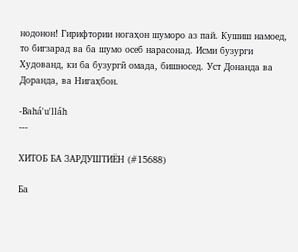нодонон! Гирифтории ногаҳон шуморо аз пай. Кушиш намоед, то бигзарад ва ба шумо осеб нарасонад. Исми бузурги Худованд, ки ба бузургӣ омада, бишносед. Уст Донанда ва Доранда, ва Нигаҳбон.

-Bahá'u'lláh
---

ХИТОБ БА ЗАРДУШТИЁН (#15688)

Ба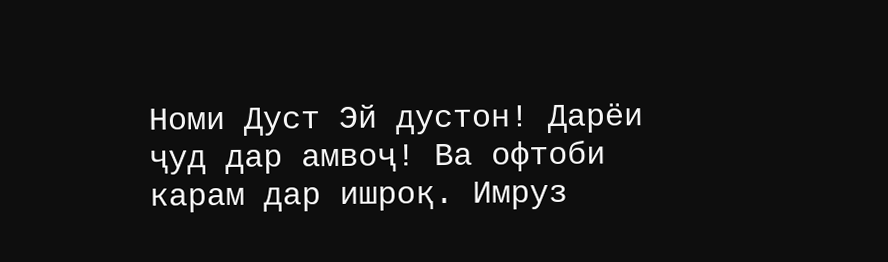Номи Дуст Эй дустон! Дарёи ҷуд дар амвоҷ! Ва офтоби карам дар ишроқ. Имруз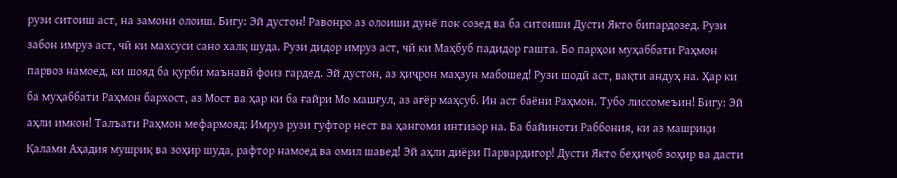рузи ситоиш аст, на замони олоиш. Бигу: Эй дустон! Равонро аз олоиши дунё пок созед ва ба ситоиши Дусти Якто бипардозед. Рузи забон имруз аст, чӣ ки махсуси сано халқ шуда. Рузи дидор имруз аст, чӣ ки Маҳбуб падидор гашта. Бо парҳои муҳаббати Раҳмон парвоз намоед, ки шояд ба қурби маънавӣ фоиз гардед. Эй дустон, аз ҳиҷрон маҳзун мабошед! Рузи шодӣ аст, вақти андуҳ на. Ҳар ки ба муҳаббати Раҳмон бархост, аз Мост ва ҳар ки ба ғайри Мо машғул, аз ағёр маҳсуб. Ин аст баёни Раҳмон. Тубо лиссомеъин! Бигу: Эй аҳли имкон! Талъати Раҳмон мефармояд: Имруз рузи гуфтор нест ва ҳангоми интизор на. Ба байиноти Раббония, ки аз машриқи Қалами Аҳадия мушриқ ва зоҳир шуда, рафтор намоед ва омил шавед! Эй аҳли диёри Парвардигор! Дусти Якто беҳиҷоб зоҳир ва дасти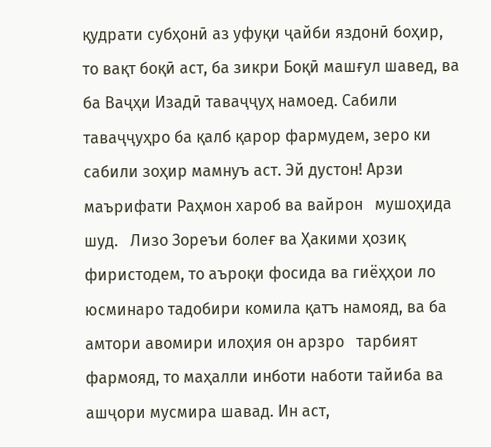қудрати субҳонӣ аз уфуқи ҷайби яздонӣ боҳир, то вақт боқӣ аст, ба зикри Боқӣ машғул шавед, ва ба Ваҷҳи Изадӣ таваҷҷуҳ намоед. Сабили таваҷҷуҳро ба қалб қарор фармудем, зеро ки сабили зоҳир мамнуъ аст. Эй дустон! Арзи маърифати Раҳмон хароб ва вайрон   мушоҳида   шуд.   Лизо Зореъи болеғ ва Ҳакими ҳозиқ фиристодем, то аъроқи фосида ва гиёҳҳои ло юсминаро тадобири комила қатъ намояд, ва ба амтори авомири илоҳия он арзро   тарбият   фармояд, то маҳалли инботи наботи тайиба ва ашҷори мусмира шавад. Ин аст,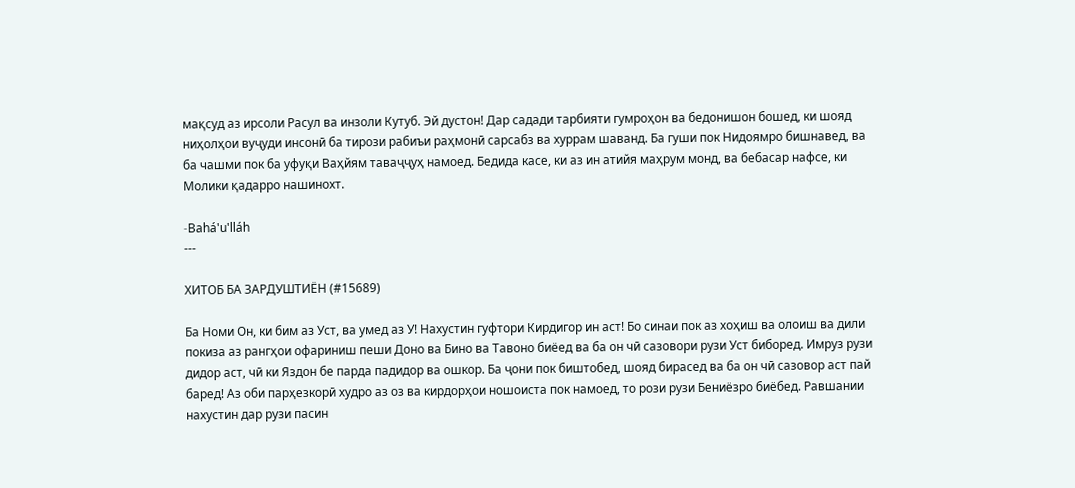мақсуд аз ирсоли Расул ва инзоли Кутуб. Эй дустон! Дар садади тарбияти гумроҳон ва бедонишон бошед, ки шояд ниҳолҳои вуҷуди инсонӣ ба тирози рабиъи раҳмонӣ сарсабз ва хуррам шаванд. Ба гуши пок Нидоямро бишнавед, ва ба чашми пок ба уфуқи Ваҳйям таваҷҷуҳ намоед. Бедида касе, ки аз ин атийя маҳрум монд, ва бебасар нафсе, ки Молики қадарро нашинохт.

-Bahá'u'lláh
---

ХИТОБ БА ЗАРДУШТИЁН (#15689)

Ба Номи Он, ки бим аз Уст, ва умед аз У! Нахустин гуфтори Кирдигор ин аст! Бо синаи пок аз хоҳиш ва олоиш ва дили покиза аз рангҳои офариниш пеши Доно ва Бино ва Тавоно биёед ва ба он чӣ сазовори рузи Уст биборед. Имруз рузи дидор аст, чӣ ки Яздон бе парда падидор ва ошкор. Ба ҷони пок биштобед, шояд бирасед ва ба он чӣ сазовор аст пай баред! Аз оби парҳезкорӣ худро аз оз ва кирдорҳои ношоиста пок намоед, то рози рузи Бениёзро биёбед. Равшании нахустин дар рузи пасин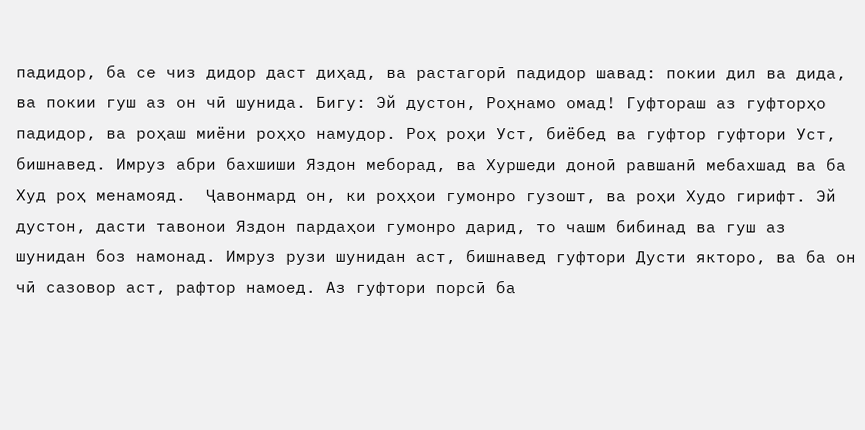падидор, ба се чиз дидор даст диҳад, ва растагорӣ падидор шавад: покии дил ва дида, ва покии гуш аз он чӣ шунида. Бигу: Эй дустон, Роҳнамо омад! Гуфтораш аз гуфторҳо падидор, ва роҳаш миёни роҳҳо намудор. Роҳ роҳи Уст, биёбед ва гуфтор гуфтори Уст, бишнавед. Имруз абри бахшиши Яздон меборад, ва Хуршеди доноӣ равшанӣ мебахшад ва ба Худ роҳ менамояд.  Ҷавонмард он, ки роҳҳои гумонро гузошт, ва роҳи Худо гирифт. Эй дустон, дасти тавонои Яздон пардаҳои гумонро дарид, то чашм бибинад ва гуш аз шунидан боз намонад. Имруз рузи шунидан аст, бишнавед гуфтори Дусти якторо, ва ба он чӣ сазовор аст, рафтор намоед. Аз гуфтори порсӣ ба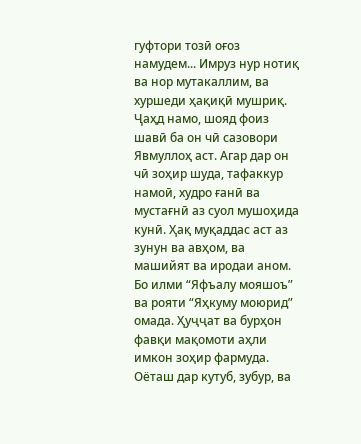гуфтори тозӣ оғоз намудем... Имруз нур нотиқ ва нор мутакаллим, ва хуршеди ҳақиқӣ мушриқ. Ҷаҳд намо, шояд фоиз шавӣ ба он чӣ сазовори Явмуллоҳ аст. Агар дар он чӣ зоҳир шуда, тафаккур намоӣ, худро ғанӣ ва мустағнӣ аз суол мушоҳида кунӣ. Ҳақ муқаддас аст аз зунун ва авҳом, ва машийят ва иродаи аном. Бо илми “Яфъалу мояшоъ” ва рояти “Яҳкуму моюрид” омада. Ҳуҷҷат ва бурҳон фавқи мақомоти аҳли имкон зоҳир фармуда. Оёташ дар кутуб, зубур, ва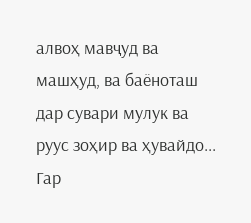алвоҳ мавҷуд ва машҳуд, ва баёноташ дар сувари мулук ва руус зоҳир ва ҳувайдо... Гар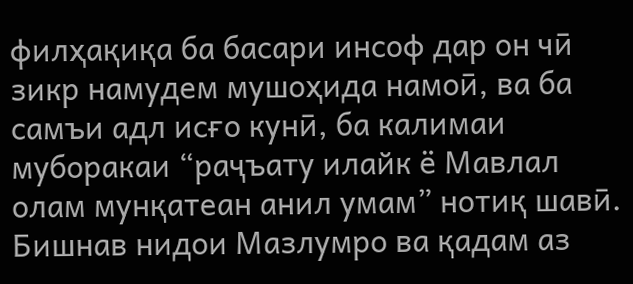филҳақиқа ба басари инсоф дар он чӣ зикр намудем мушоҳида намоӣ, ва ба самъи адл исғо кунӣ, ба калимаи муборакаи “раҷъату илайк ё Мавлал олам мунқатеан анил умам” нотиқ шавӣ. Бишнав нидои Мазлумро ва қадам аз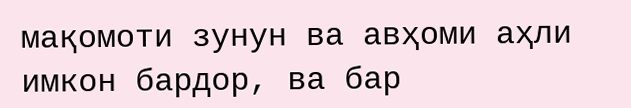мақомоти зунун ва авҳоми аҳли имкон бардор, ва бар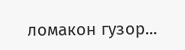ломакон гузор...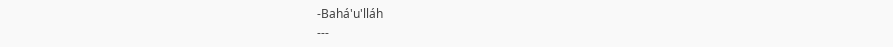-Bahá'u'lláh
---